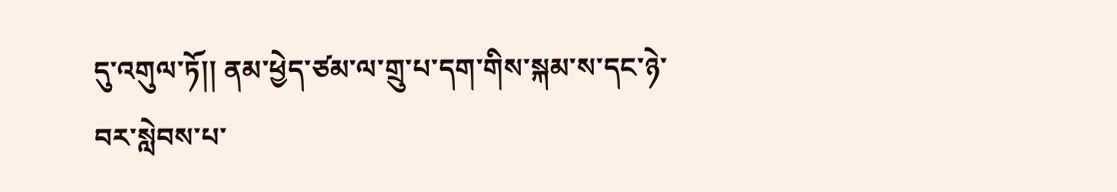དུ་འགུལ་ཏོ།། ནམ་ཕྱེད་ཙམ་ལ་གྲུ་པ་དག་གིས་སྐམ་ས་དང་ཉེ་བར་སླེབས་པ་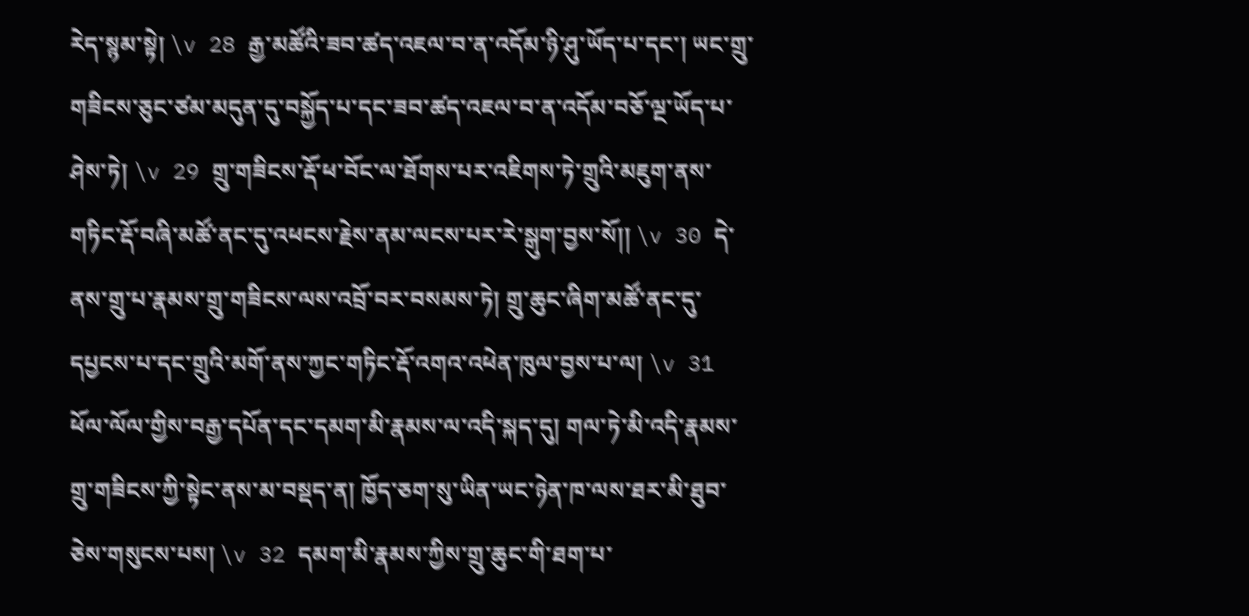རེད་སྙམ་སྟེ། \v 28 རྒྱ་མཚོའི་ཟབ་ཚད་འཇལ་བ་ན་འདོམ་ཉི་ཤུ་ཡོད་པ་དང་། ཡང་གྲུ་གཟིངས་ཅུང་ཙམ་མདུན་དུ་བསྐྱོད་པ་དང་ཟབ་ཚད་འཇལ་བ་ན་འདོམ་བཅོ་ལྔ་ཡོད་པ་ཤེས་ཏེ། \v 29 གྲུ་གཟིངས་རྡོ་ཕ་བོང་ལ་ཐོགས་པར་འཇིགས་ཏེ་གྲུའི་མཇུག་ནས་གཏིང་རྡོ་བཞི་མཚོ་ནང་དུ་འཕངས་རྗེས་ནམ་ལངས་པར་རེ་སྒུག་བྱས་སོ།། \v 30 དེ་ནས་གྲུ་པ་རྣམས་གྲུ་གཟིངས་ལས་འབྲོ་བར་བསམས་ཏེ། གྲུ་ཆུང་ཞིག་མཚོ་ནང་དུ་དཔྱངས་པ་དང་གྲུའི་མགོ་ནས་ཀྱང་གཏིང་རྡོ་འགའ་འཕེན་ཁུལ་བྱས་པ་ལ། \v 31 ཕོལ་ལོལ་གྱིས་བརྒྱ་དཔོན་དང་དམག་མི་རྣམས་ལ་འདི་སྐད་དུ། གལ་ཏེ་མི་འདི་རྣམས་གྲུ་གཟིངས་ཀྱི་སྟེང་ནས་མ་བསྡད་ན། ཁྱོད་ཅག་སུ་ཡིན་ཡང་ཉེན་ཁ་ལས་ཐར་མི་ཐུབ་ཅེས་གསུངས་པས། \v 32 དམག་མི་རྣམས་ཀྱིས་གྲུ་ཆུང་གི་ཐག་པ་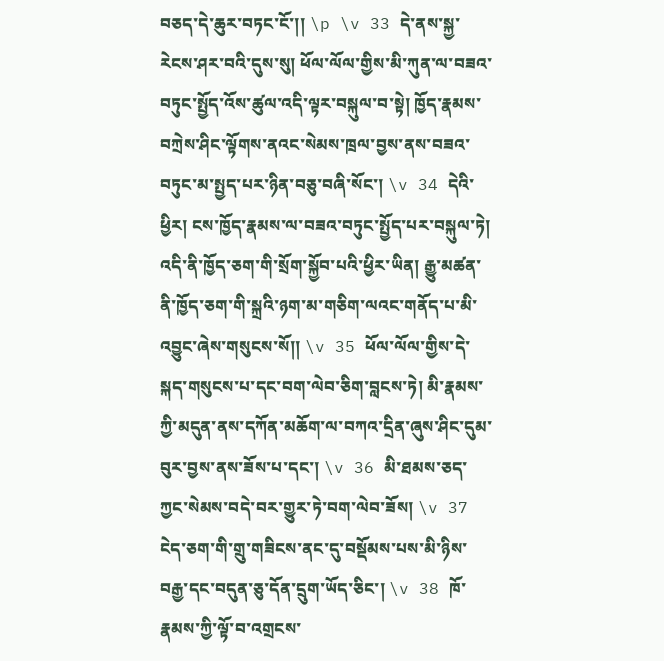བཅད་དེ་ཆུར་བཏང་ངོ་།། \p \v 33 དེ་ནས་སྐྱ་རེངས་ཤར་བའི་དུས་སུ། ཕོལ་ལོལ་གྱིས་མི་ཀུན་ལ་བཟའ་བཏུང་སྤྱོད་འོས་ཚུལ་འདི་ལྟར་བསྐུལ་བ་སྟེ། ཁྱོད་རྣམས་བཀྲེས་ཤིང་ལྟོགས་ནའང་སེམས་ཁྲལ་བྱས་ནས་བཟའ་བཏུང་མ་སྤྱད་པར་ཉིན་བཅུ་བཞི་སོང་། \v 34 དེའི་ཕྱིར། ངས་ཁྱོད་རྣམས་ལ་བཟའ་བཏུང་སྤྱོད་པར་བསྐུལ་ཏེ། འདི་ནི་ཁྱོད་ཅག་གི་སྲོག་སྐྱོབ་པའི་ཕྱིར་ཡིན། རྒྱུ་མཚན་ནི་ཁྱོད་ཅག་གི་སྐྲའི་ཉག་མ་གཅིག་ལའང་གནོད་པ་མི་འབྱུང་ཞེས་གསུངས་སོ།། \v 35 ཕོལ་ལོལ་གྱིས་དེ་སྐད་གསུངས་པ་དང་བག་ལེབ་ཅིག་བླངས་ཏེ། མི་རྣམས་ཀྱི་མདུན་ནས་དཀོན་མཆོག་ལ་བཀའ་དྲིན་ཞུས་ཤིང་དུམ་བུར་བྱས་ནས་ཟོས་པ་དང་། \v 36 མི་ཐམས་ཅད་ཀྱང་སེམས་བདེ་བར་གྱུར་ཏེ་བག་ལེབ་ཟོས། \v 37 ངེད་ཅག་གི་གྲུ་གཟིངས་ནང་དུ་བསྡོམས་པས་མི་ཉིས་བརྒྱ་དང་བདུན་ཅུ་དོན་དྲུག་ཡོད་ཅིང་། \v 38 ཁོ་རྣམས་ཀྱི་ལྟོ་བ་འགྲངས་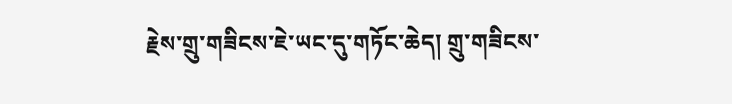རྗེས་གྲུ་གཟིངས་ཇེ་ཡང་དུ་གཏོང་ཆེད། གྲུ་གཟིངས་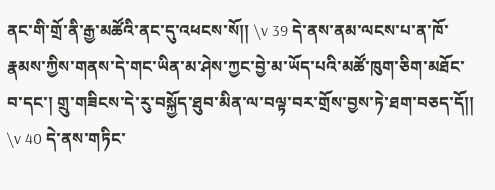ནང་གི་གྲོ་ནི་རྒྱ་མཚོའི་ནང་དུ་འཕངས་སོ།། \v 39 དེ་ནས་ནམ་ལངས་པ་ན་ཁོ་རྣམས་ཀྱིས་གནས་དེ་གང་ཡིན་མ་ཤེས་ཀྱང་བྱེ་མ་ཡོད་པའི་མཚོ་ཁུག་ཅིག་མཐོང་བ་དང་། གྲུ་གཟིངས་དེ་རུ་བསྐྱོད་ཐུབ་མིན་ལ་བལྟ་བར་གྲོས་བྱས་ཏེ་ཐག་བཅད་དོ།། \v 40 དེ་ནས་གཏིང་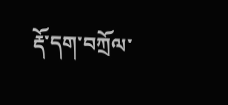རྡོ་དག་བཀྲོལ་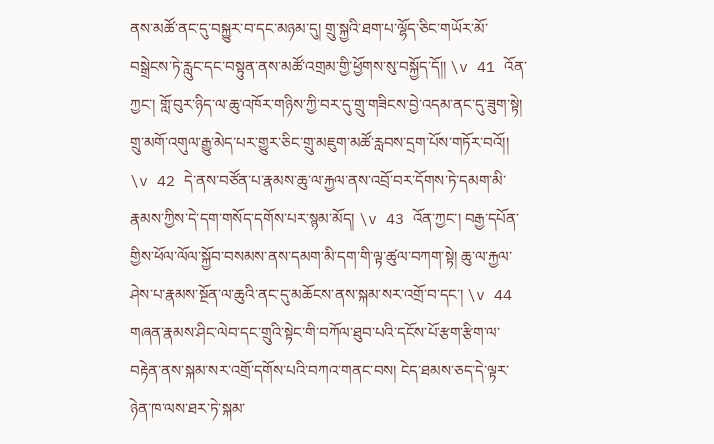ནས་མཚོ་ནང་དུ་བསྐྱུར་བ་དང་མཉམ་དུ། གྲུ་སྐྱའི་ཐག་པ་ལྷོད་ཅིང་གཡོར་མོ་བསྒྲེངས་ཏེ་རླུང་དང་བསྟུན་ནས་མཚོ་འགྲམ་གྱི་ཕྱོགས་སུ་བསྐྱོད་དོ།། \v 41 འོན་ཀྱང་། གློ་བུར་ཉིད་ལ་ཆུ་འཁོར་གཉིས་ཀྱི་བར་དུ་གྲུ་གཟིངས་བྱེ་འདམ་ནང་དུ་ཟུག་སྟེ། གྲུ་མགོ་འགུལ་རྒྱུ་མེད་པར་གྱུར་ཅིང་གྲུ་མཇུག་མཚོ་རླབས་དྲག་པོས་གཏོར་བའོ།། \v 42 དེ་ནས་བཙོན་པ་རྣམས་ཆུ་ལ་རྐྱལ་ནས་འབྲོ་བར་དོགས་ཏེ་དམག་མི་རྣམས་ཀྱིས་དེ་དག་གསོད་དགོས་པར་སྙམ་མོད། \v 43 འོན་ཀྱང་། བརྒྱ་དཔོན་གྱིས་ཕོལ་ལོལ་སྐྱོབ་བསམས་ནས་དམག་མི་དག་གི་ལྟ་ཚུལ་བཀག་སྟེ། ཆུ་ལ་རྐྱལ་ཤེས་པ་རྣམས་སྔོན་ལ་ཆུའི་ནང་དུ་མཆོངས་ནས་སྐམ་སར་འགྲོ་བ་དང་། \v 44 གཞན་རྣམས་ཤིང་ལེབ་དང་གྲུའི་སྟེང་གི་བཀོལ་ཐུབ་པའི་དངོས་པོ་རྩག་རྩིག་ལ་བརྟེན་ནས་སྐམ་སར་འགྲོ་དགོས་པའི་བཀའ་གནང་བས། ངེད་ཐམས་ཅད་དེ་ལྟར་ཉེན་ཁ་ལས་ཐར་ཏེ་སྐམ་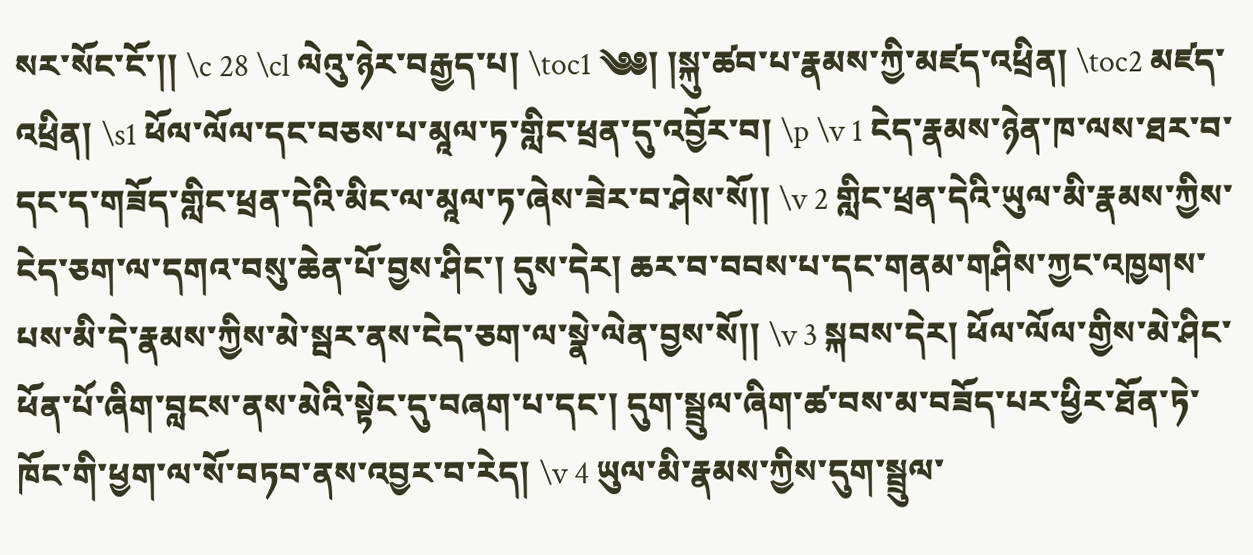སར་སོང་ངོ་།། \c 28 \cl ལེའུ་ཉེར་བརྒྱད་པ། \toc1 ༄༅། །སྐུ་ཚབ་པ་རྣམས་ཀྱི་མཛད་འཕྲིན། \toc2 མཛད་འཕྲིན། \s1 ཕོལ་ལོལ་དང་བཅས་པ་མཱལ་ཏ་གླིང་ཕྲན་དུ་འབྱོར་བ། \p \v 1 ངེད་རྣམས་ཉེན་ཁ་ལས་ཐར་བ་དང་ད་གཟོད་གླིང་ཕྲན་དེའི་མིང་ལ་མཱལ་ཏ་ཞེས་ཟེར་བ་ཤེས་སོ།། \v 2 གླིང་ཕྲན་དེའི་ཡུལ་མི་རྣམས་ཀྱིས་ངེད་ཅག་ལ་དགའ་བསུ་ཆེན་པོ་བྱས་ཤིང་། དུས་དེར། ཆར་བ་བབས་པ་དང་གནམ་གཤིས་ཀྱང་འཁྱགས་པས་མི་དེ་རྣམས་ཀྱིས་མེ་སྦར་ནས་ངེད་ཅག་ལ་སྣེ་ལེན་བྱས་སོ།། \v 3 སྐབས་དེར། ཕོལ་ལོལ་གྱིས་མེ་ཤིང་ཕོན་པོ་ཞིག་བླངས་ནས་མེའི་སྟེང་དུ་བཞག་པ་དང་། དུག་སྦྲུལ་ཞིག་ཚ་བས་མ་བཟོད་པར་ཕྱིར་ཐོན་ཏེ་ཁོང་གི་ཕྱག་ལ་སོ་བཏབ་ནས་འབྱར་བ་རེད། \v 4 ཡུལ་མི་རྣམས་ཀྱིས་དུག་སྦྲུལ་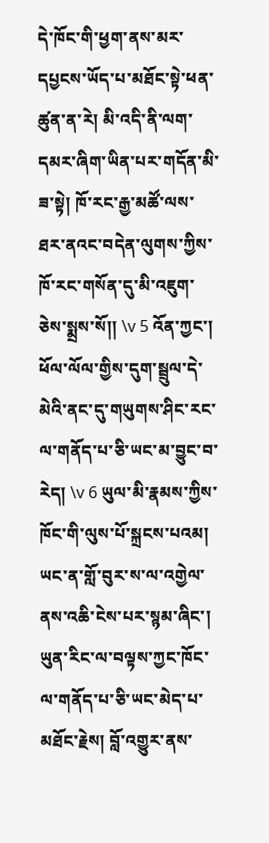དེ་ཁོང་གི་ཕྱག་ནས་མར་དཔྱངས་ཡོད་པ་མཐོང་སྟེ་ཕན་ཚུན་ན་རེ། མི་འདི་ནི་ལག་དམར་ཞིག་ཡིན་པར་གདོན་མི་ཟ་སྟེ། ཁོ་རང་རྒྱ་མཚོ་ལས་ཐར་ནའང་བདེན་ལུགས་ཀྱིས་ཁོ་རང་གསོན་དུ་མི་འཇུག་ཅེས་སྨྲས་སོ།། \v 5 འོན་ཀྱང་། ཕོལ་ལོལ་གྱིས་དུག་སྦྲུལ་དེ་མེའི་ནང་དུ་གཡུགས་ཤིང་རང་ལ་གནོད་པ་ཅི་ཡང་མ་བྱུང་བ་རེད། \v 6 ཡུལ་མི་རྣམས་ཀྱིས་ཁོང་གི་ལུས་པོ་སྐྲངས་པའམ། ཡང་ན་གློ་བུར་ས་ལ་འགྱེལ་ནས་འཆི་ངེས་པར་སྙམ་ཞིང་། ཡུན་རིང་ལ་བལྟས་ཀྱང་ཁོང་ལ་གནོད་པ་ཅི་ཡང་མེད་པ་མཐོང་རྗེས། བློ་འགྱུར་ནས་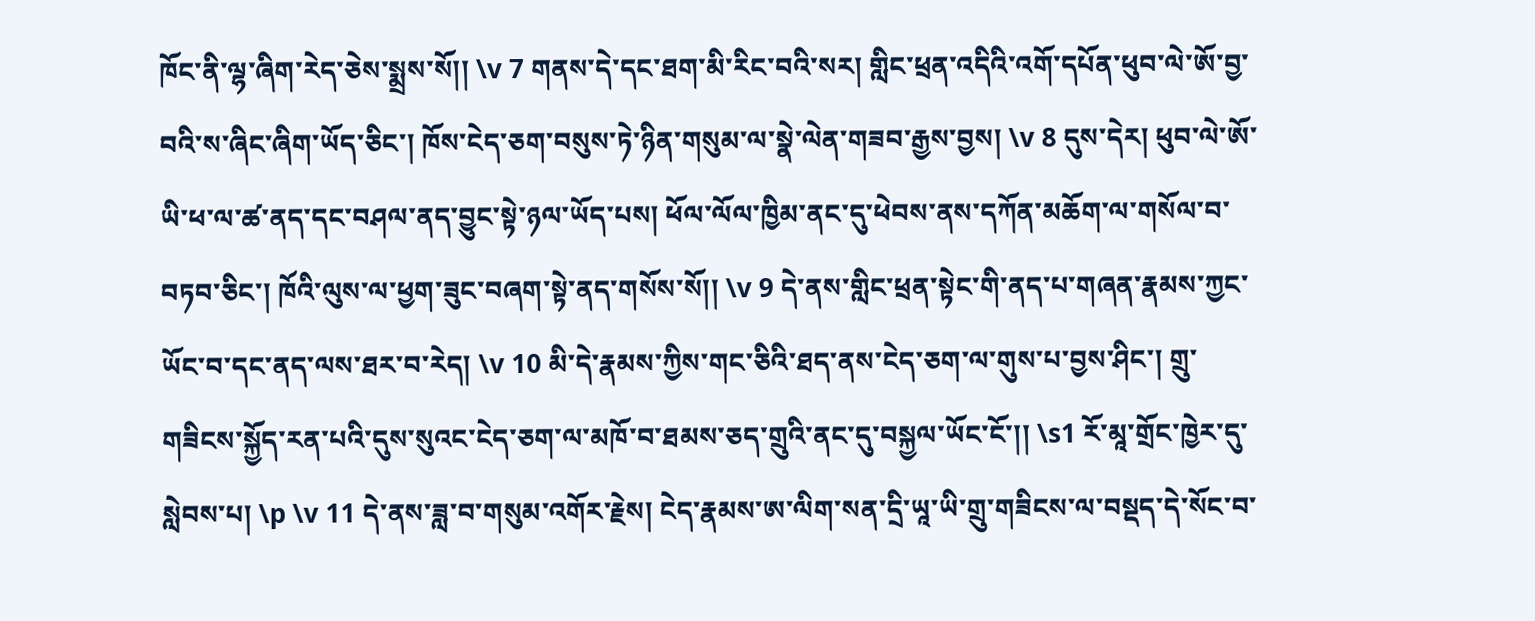ཁོང་ནི་ལྷ་ཞིག་རེད་ཅེས་སྨྲས་སོ།། \v 7 གནས་དེ་དང་ཐག་མི་རིང་བའི་སར། གླིང་ཕྲན་འདིའི་འགོ་དཔོན་ཕུབ་ལེ་ཨོ་བྱ་བའི་ས་ཞིང་ཞིག་ཡོད་ཅིང་། ཁོས་ངེད་ཅག་བསུས་ཏེ་ཉིན་གསུམ་ལ་སྣེ་ལེན་གཟབ་རྒྱས་བྱས། \v 8 དུས་དེར། ཕུབ་ལེ་ཨོ་ཡི་ཕ་ལ་ཚ་ནད་དང་བཤལ་ནད་བྱུང་སྟེ་ཉལ་ཡོད་པས། ཕོལ་ལོལ་ཁྱིམ་ནང་དུ་ཕེབས་ནས་དཀོན་མཆོག་ལ་གསོལ་བ་བཏབ་ཅིང་། ཁོའི་ལུས་ལ་ཕྱག་ཟུང་བཞག་སྟེ་ནད་གསོས་སོ།། \v 9 དེ་ནས་གླིང་ཕྲན་སྟེང་གི་ནད་པ་གཞན་རྣམས་ཀྱང་ཡོང་བ་དང་ནད་ལས་ཐར་བ་རེད། \v 10 མི་དེ་རྣམས་ཀྱིས་གང་ཅིའི་ཐད་ནས་ངེད་ཅག་ལ་གུས་པ་བྱས་ཤིང་། གྲུ་གཟིངས་སྐྱོད་རན་པའི་དུས་སུའང་ངེད་ཅག་ལ་མཁོ་བ་ཐམས་ཅད་གྲུའི་ནང་དུ་བསྐྱལ་ཡོང་ངོ་།། \s1 རོ་མཱ་གྲོང་ཁྱེར་དུ་སླེབས་པ། \p \v 11 དེ་ནས་ཟླ་བ་གསུམ་འགོར་རྗེས། ངེད་རྣམས་ཨ་ལིག་སན་དྲི་ཡཱ་ཡི་གྲུ་གཟིངས་ལ་བསྡད་དེ་སོང་བ་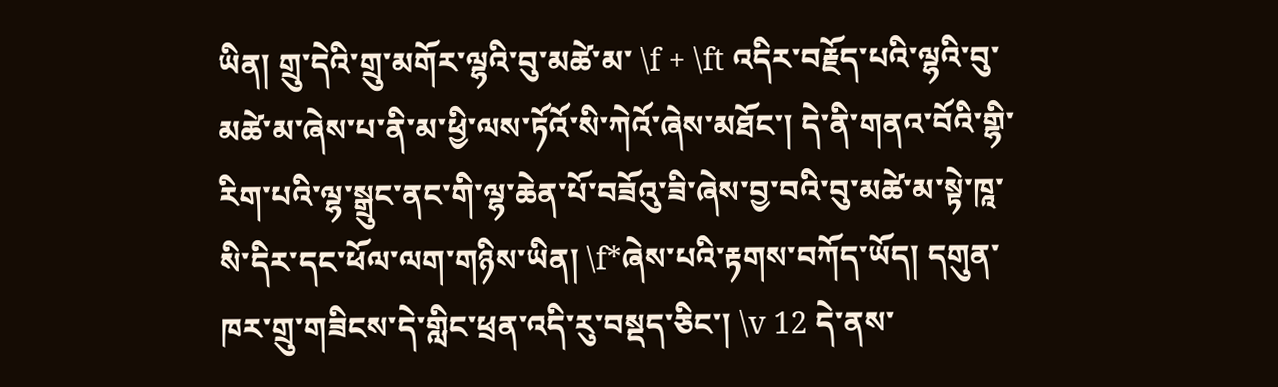ཡིན། གྲུ་དེའི་གྲུ་མགོར་ལྷའི་བུ་མཚེ་མ་ \f + \ft འདིར་བརྗོད་པའི་ལྷའི་བུ་མཚེ་མ་ཞེས་པ་ནི་མ་ཕྱི་ལས་ཏོའོ་སི་ཀེའོ་ཞེས་མཐོང་། དེ་ནི་གནའ་བོའི་གྷི་རིག་པའི་ལྷ་སྒྲུང་ནང་གི་ལྷ་ཆེན་པོ་བཟོའུ་ཟི་ཞེས་བྱ་བའི་བུ་མཚེ་མ་སྟེ་ཁཱ་སི་དིར་དང་ཕོལ་ལག་གཉིས་ཡིན། \f*ཞེས་པའི་རྟགས་བཀོད་ཡོད། དགུན་ཁར་གྲུ་གཟིངས་དེ་གླིང་ཕྲན་འདི་རུ་བསྡད་ཅིང་། \v 12 དེ་ནས་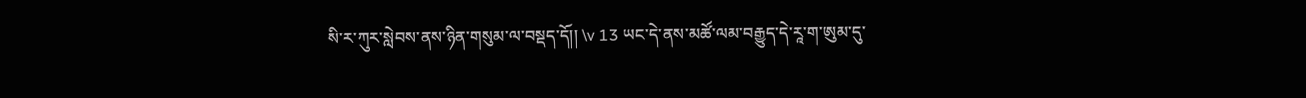སི་ར་ཀུར་སླེབས་ནས་ཉིན་གསུམ་ལ་བསྡད་དོ།། \v 13 ཡང་དེ་ནས་མཚོ་ལམ་བརྒྱུད་དེ་རཱ་ག་ཨུམ་དུ་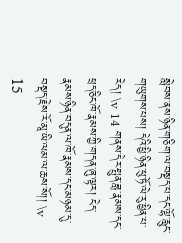སླེབས་ནས་ཉིན་གཅིག་ལ་བསྡད་པ་དང་ལྷོ་རླུང་གཡུགས་པས། དེའི་ཕྱི་ཉིན་ཕུ་ཏོ་ལེ་རུ་ཕྱིན་པ་རེད། \v 14 གནས་དེར་སྤུན་ཟླ་རྣམས་དང་ཕྲད་ཅིང་ཁོ་རྣམས་ཀྱི་གདན་ཞུ་ལྟར། ངེད་རྣམས་ཉིན་བདུན་ལ་ཁོ་རྣམས་དང་མཉམ་དུ་བསྡད་རྗེས་རོ་མཱ་ཡི་ལམ་ལ་ཆས་སོ།། \v 15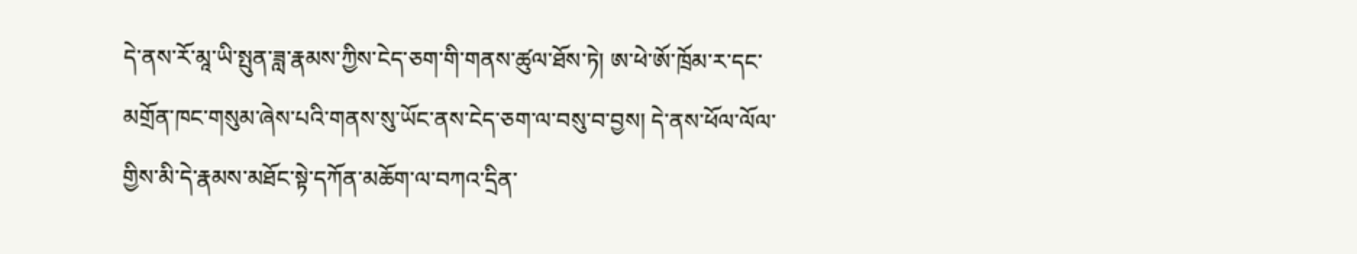དེ་ནས་རོ་མཱ་ཡི་སྤུན་ཟླ་རྣམས་ཀྱིས་ངེད་ཅག་གི་གནས་ཚུལ་ཐོས་ཏེ། ཨ་ཕེ་ཨོ་ཁྲོམ་ར་དང་མགྲོན་ཁང་གསུམ་ཞེས་པའི་གནས་སུ་ཡོང་ནས་ངེད་ཅག་ལ་བསུ་བ་བྱས། དེ་ནས་ཕོལ་ལོལ་གྱིས་མི་དེ་རྣམས་མཐོང་སྟེ་དཀོན་མཆོག་ལ་བཀའ་དྲིན་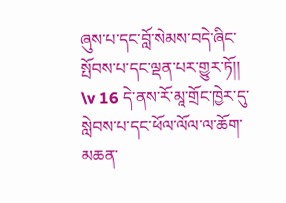ཞུས་པ་དང་བློ་སེམས་བདེ་ཞིང་སྤོབས་པ་དང་ལྡན་པར་གྱུར་ཏོ།། \v 16 དེ་ནས་རོ་མཱ་གྲོང་ཁྱེར་དུ་སླེབས་པ་དང་ཕོལ་ལོལ་ལ་ཆོག་མཆན་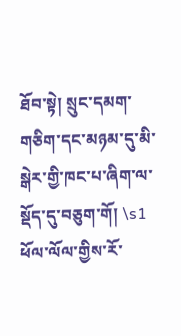ཐོབ་སྟེ། སྲུང་དམག་གཅིག་དང་མཉམ་དུ་མི་སྒེར་གྱི་ཁང་པ་ཞིག་ལ་སྡོད་དུ་བཅུག་གོ། \s1 ཕོལ་ལོལ་གྱིས་རོ་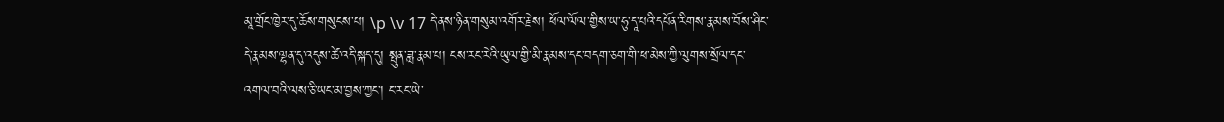མཱ་གྲོང་ཁྱེར་དུ་ཆོས་གསུངས་པ། \p \v 17 དེ་ནས་ཉིན་གསུམ་འགོར་རྗེས། ཕོལ་ལོལ་གྱིས་ཡ་ཧུ་དཱ་པའི་དཔོན་རིགས་རྣམས་བོས་ཤིང་དེ་རྣམས་ལྷན་དུ་འདུས་ཚེ་འདི་སྐད་དུ། སྤུན་ཟླ་རྣམ་པ། ངས་རང་རེའི་ཡུལ་གྱི་མི་རྣམས་དང་བདག་ཅག་གི་ཕ་མེས་ཀྱི་ལུགས་སྲོལ་དང་འགལ་བའི་ལས་ཅི་ཡང་མ་བྱས་ཀྱང་། ང་རང་ཡེ་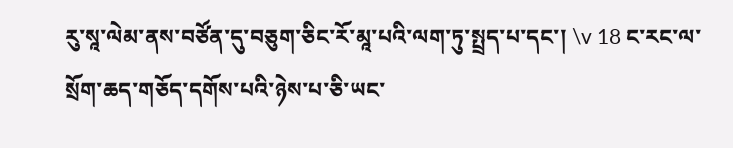རུ་སཱ་ལེམ་ནས་བཙོན་དུ་བཅུག་ཅིང་རོ་མཱ་པའི་ལག་ཏུ་སྤྲད་པ་དང་། \v 18 ང་རང་ལ་སྲོག་ཆད་གཅོད་དགོས་པའི་ཉེས་པ་ཅི་ཡང་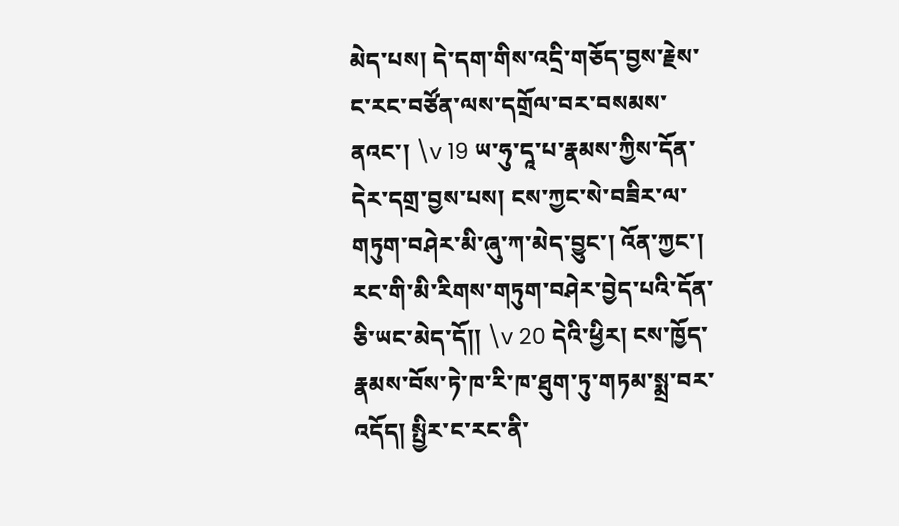མེད་པས། དེ་དག་གིས་འདྲི་གཅོད་བྱས་རྗེས་ང་རང་བཙོན་ལས་དགྲོལ་བར་བསམས་ནའང་། \v 19 ཡ་ཧུ་དཱ་པ་རྣམས་ཀྱིས་དོན་དེར་དགྲ་བྱས་པས། ངས་ཀྱང་སེ་བཟིར་ལ་གཏུག་བཤེར་མི་ཞུ་ཀ་མེད་བྱུང་། འོན་ཀྱང་། རང་གི་མི་རིགས་གཏུག་བཤེར་བྱེད་པའི་དོན་ཅི་ཡང་མེད་དོ།། \v 20 དེའི་ཕྱིར། ངས་ཁྱོད་རྣམས་བོས་ཏེ་ཁ་རི་ཁ་ཐུག་ཏུ་གཏམ་སྨྲ་བར་འདོད། སྤྱིར་ང་རང་ནི་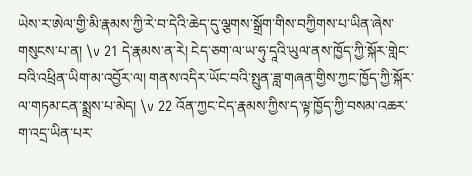ཡེས་ར་ཨེལ་གྱི་མི་རྣམས་ཀྱི་རེ་བ་དེའི་ཆེད་དུ་ལྕགས་སྒྲོག་གིས་བཀྱིགས་པ་ཡིན་ཞེས་གསུངས་པ་ན། \v 21 དེ་རྣམས་ན་རེ། ངེད་ཅག་ལ་ཡ་ཧུ་དཱའི་ཡུལ་ནས་ཁྱོད་ཀྱི་སྐོར་གླེང་བའི་འཕྲིན་ཡིག་མ་འབྱོར་ལ། གནས་འདིར་ཡོང་བའི་སྤུན་ཟླ་གཞན་གྱིས་ཀྱང་ཁྱོད་ཀྱི་སྐོར་ལ་གཏམ་ངན་སྨྲས་པ་མེད། \v 22 འོན་ཀྱང་ངེད་རྣམས་ཀྱིས་ད་ལྟ་ཁྱོད་ཀྱི་བསམ་འཆར་ག་འདྲ་ཡིན་པར་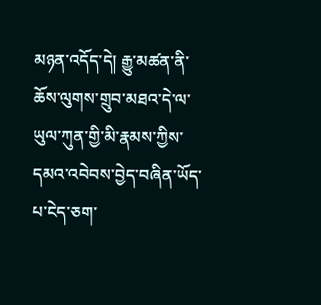མཉན་འདོད་དེ། རྒྱུ་མཚན་ནི་ཆོས་ལུགས་གྲུབ་མཐའ་དེ་ལ་ཡུལ་ཀུན་གྱི་མི་རྣམས་ཀྱིས་དམའ་འབེབས་བྱེད་བཞིན་ཡོད་པ་ངེད་ཅག་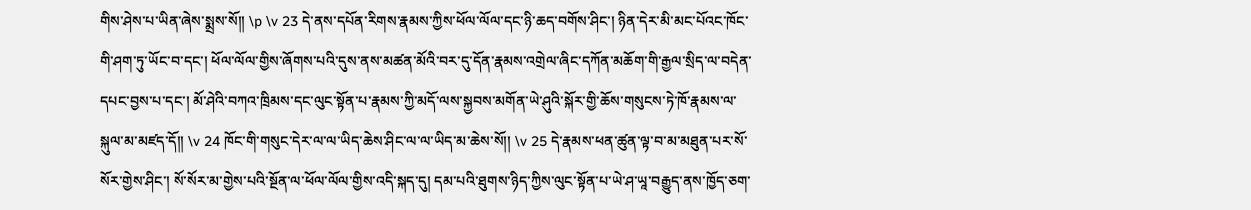གིས་ཤེས་པ་ཡིན་ཞེས་སྨྲས་སོ།། \p \v 23 དེ་ནས་དཔོན་རིགས་རྣམས་ཀྱིས་ཕོལ་ལོལ་དང་ཉི་ཆད་བགོས་ཤིང་། ཉིན་དེར་མི་མང་པོའང་ཁོང་གི་ཤག་ཏུ་ཡོང་བ་དང་། ཕོལ་ལོལ་གྱིས་ཞོགས་པའི་དུས་ནས་མཚན་མོའི་བར་དུ་དོན་རྣམས་འགྲེལ་ཞིང་དཀོན་མཆོག་གི་རྒྱལ་སྲིད་ལ་བདེན་དཔང་བྱས་པ་དང་། མོ་ཤེའི་བཀའ་ཁྲིམས་དང་ལུང་སྟོན་པ་རྣམས་ཀྱི་མདོ་ལས་སྐྱབས་མགོན་ཡེ་ཤུའི་སྐོར་གྱི་ཆོས་གསུངས་ཏེ་ཁོ་རྣམས་ལ་སྐུལ་མ་མཛད་དོ།། \v 24 ཁོང་གི་གསུང་དེར་ལ་ལ་ཡིད་ཆེས་ཤིང་ལ་ལ་ཡིད་མ་ཆེས་སོ།། \v 25 དེ་རྣམས་ཕན་ཚུན་ལྟ་བ་མ་མཐུན་པར་སོ་སོར་གྱེས་ཤིང་། སོ་སོར་མ་གྱེས་པའི་སྔོན་ལ་ཕོལ་ལོལ་གྱིས་འདི་སྐད་དུ། དམ་པའི་ཐུགས་ཉིད་ཀྱིས་ལུང་སྟོན་པ་ཡེ་ཤ་ཡཱ་བརྒྱུད་ནས་ཁྱོད་ཅག་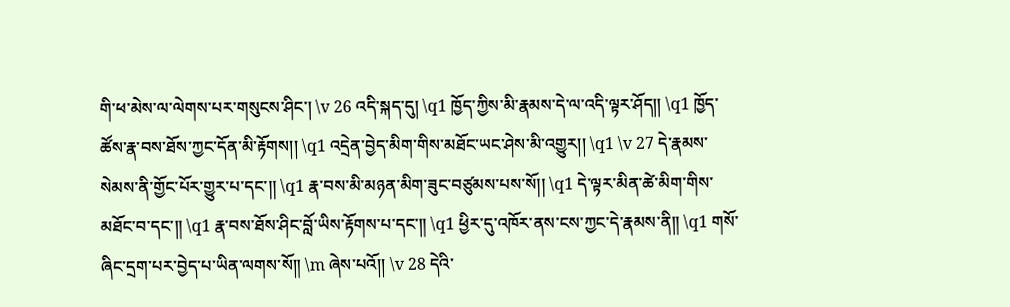གི་ཕ་མེས་ལ་ལེགས་པར་གསུངས་ཤིང་། \v 26 འདི་སྐད་དུ། \q1 ཁྱོད་ཀྱིས་མི་རྣམས་དེ་ལ་འདི་ལྟར་ཤོད།། \q1 ཁྱོད་ཚོས་རྣ་བས་ཐོས་ཀྱང་དོན་མི་རྟོགས།། \q1 འདྲེན་བྱེད་མིག་གིས་མཐོང་ཡང་ཤེས་མི་འགྱུར།། \q1 \v 27 དེ་རྣམས་སེམས་ནི་གྱོང་པོར་གྱུར་པ་དང་།། \q1 རྣ་བས་མི་མཉན་མིག་ཟུང་བཙུམས་པས་སོ།། \q1 དེ་ལྟར་མིན་ཚེ་མིག་གིས་མཐོང་བ་དང་༎ \q1 རྣ་བས་ཐོས་ཤིང་བློ་ཡིས་རྟོགས་པ་དང་༎ \q1 ཕྱིར་དུ་འཁོར་ནས་ངས་ཀྱང་དེ་རྣམས་ནི༎ \q1 གསོ་ཞིང་དྲག་པར་བྱེད་པ་ཡིན་ལགས་སོ༎ \m ཞེས་པའོ།། \v 28 དེའི་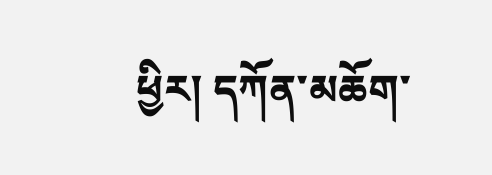ཕྱིར། དཀོན་མཆོག་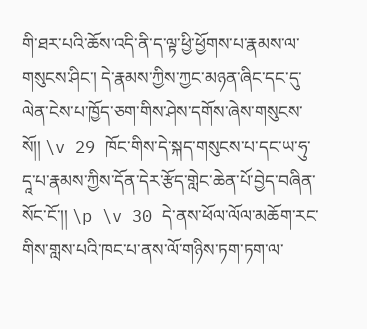གི་ཐར་པའི་ཆོས་འདི་ནི་ད་ལྟ་ཕྱི་ཕྱོགས་པ་རྣམས་ལ་གསུངས་ཤིང་། དེ་རྣམས་ཀྱིས་ཀྱང་མཉན་ཞིང་དང་དུ་ལེན་ངེས་པ་ཁྱོད་ཅག་གིས་ཤེས་དགོས་ཞེས་གསུངས་སོ།། \v 29 ཁོང་གིས་དེ་སྐད་གསུངས་པ་དང་ཡ་ཧུ་དཱ་པ་རྣམས་ཀྱིས་དོན་དེར་རྩོད་གླེང་ཆེན་པོ་བྱེད་བཞིན་སོང་ངོ་།། \p \v 30 དེ་ནས་ཕོལ་ལོལ་མཆོག་རང་གིས་གླས་པའི་ཁང་པ་ནས་ལོ་གཉིས་ཏག་ཏག་ལ་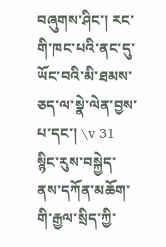བཞུགས་ཤིང་། རང་གི་ཁང་པའི་ནང་དུ་ཡོང་བའི་མི་ཐམས་ཅད་ལ་སྣེ་ལེན་བྱས་པ་དང་། \v 31 སྙིང་རུས་བསྐྱེད་ནས་དཀོན་མཆོག་གི་རྒྱལ་སྲིད་ཀྱི་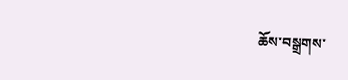ཆོས་བསྒྲགས་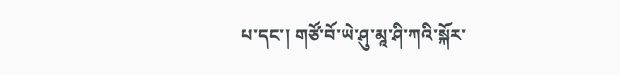པ་དང་། གཙོ་བོ་ཡེ་ཤུ་མཱ་ཤི་ཀའི་སྐོར་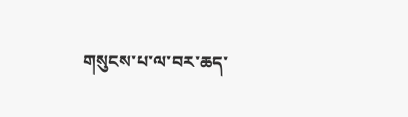གསུངས་པ་ལ་བར་ཆད་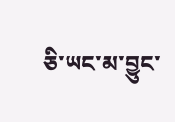ཅི་ཡང་མ་བྱུང་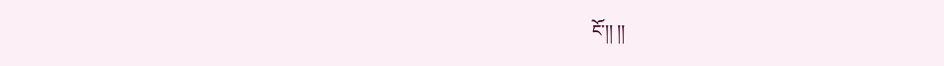ངོ་།། །།